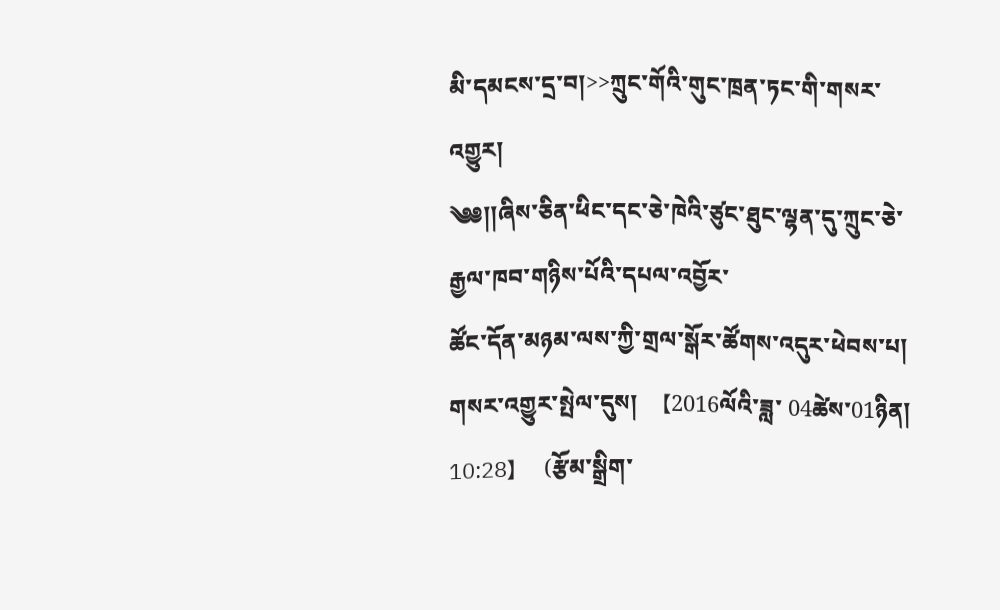མི་དམངས་དྲ་བ།>>ཀྲུང་གོའི་གུང་ཁྲན་ཏང་གི་གསར་འགྱུར།
༄༅།།ཞིས་ཅིན་ཕིང་དང་ཅེ་ཁེའི་ཙུང་ཐུང་ལྷན་དུ་ཀྲུང་ཅེ་རྒྱལ་ཁབ་གཉིས་པོའི་དཔལ་འབྱོར་
ཚོང་དོན་མཉམ་ལས་ཀྱི་གྲལ་སྒོར་ཚོགས་འདུར་ཕེབས་པ།
གསར་འགྱུར་སྤེལ་དུས།  【2016ལོའི་ཟླ་ 04ཚེས་01ཉིན། 10:28】   (རྩོམ་སྒྲིག་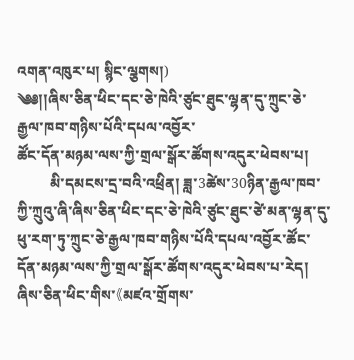འགན་འཁུར་པ། སྙིང་ལྕགས།)
༄༅།།ཞིས་ཅིན་ཕིང་དང་ཅེ་ཁེའི་ཙུང་ཐུང་ལྷན་དུ་ཀྲུང་ཅེ་རྒྱལ་ཁབ་གཉིས་པོའི་དཔལ་འབྱོར་
ཚོང་དོན་མཉམ་ལས་ཀྱི་གྲལ་སྒོར་ཚོགས་འདུར་ཕེབས་པ།
         མི་དམངས་དྲ་བའི་འཕྲིན། ཟླ་3ཚེས་30ཉིན་རྒྱལ་ཁབ་ཀྱི་ཀྲུའུ་ཞི་ཞིས་ཅིན་ཕིང་དང་ཅེ་ཁེའི་ཙུང་ཐུང་ཙེ་མན་ལྷན་དུ་ཕུ་རག་ཏུ་ཀྲུང་ཅེ་རྒྱལ་ཁབ་གཉིས་པོའི་དཔལ་འབྱོར་ཚོང་དོན་མཉམ་ལས་ཀྱི་གྲལ་སྒོར་ཚོགས་འདུར་ཕེབས་པ་རེད། ཞིས་ཅིན་ཕིང་གིས་《མཛའ་གྲོགས་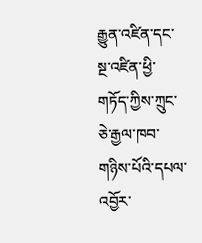རྒྱུན་འཛིན་དང་སྔ་འཛིན་ཕྱི་གཏོད་ཀྱིས་ཀྲུང་ཅེ་རྒྱལ་ཁབ་གཉིས་པོའི་དཔལ་འབྱོར་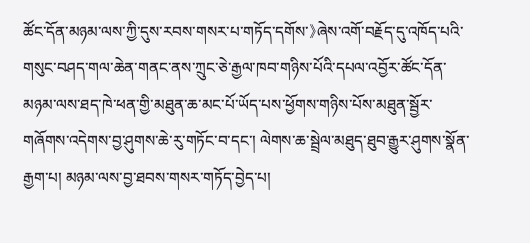ཚོང་དོན་མཉམ་ལས་ཀྱི་དུས་རབས་གསར་པ་གཏོད་དགོས་》ཞེས་འགོ་བརྗོད་དུ་འཁོད་པའི་གསུང་བཤད་གལ་ཆེན་གནང་ནས་ཀྲུང་ཅེ་རྒྱལ་ཁབ་གཉིས་པོའི་དཔལ་འབྱོར་ཚོང་དོན་མཉམ་ལས་ཐད་ཁེ་ཕན་གྱི་མཐུན་ཆ་མང་པོ་ཡོད་པས་ཕྱོགས་གཉིས་པོས་མཐུན་སྦྱོར་གཞོགས་འདེགས་བྱ་ཤུགས་ཆེ་རུ་གཏོང་བ་དང་། ལེགས་ཆ་སྦྲེལ་མཐུད་ཐུབ་རྒྱུར་ཤུགས་སྣོན་རྒྱག་པ། མཉམ་ལས་བྱ་ཐབས་གསར་གཏོད་བྱེད་པ།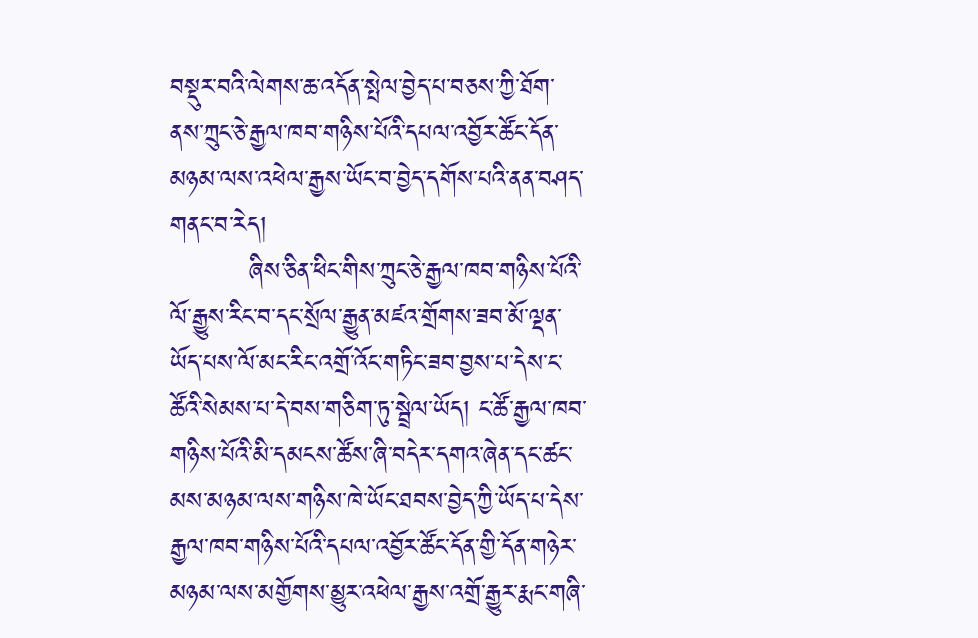བསྡུར་བའི་ལེགས་ཆ་འདོན་སྤེལ་བྱེད་པ་བཅས་ཀྱི་ཐོག་ནས་ཀྲུང་ཅེ་རྒྱལ་ཁབ་གཉིས་པོའི་དཔལ་འབྱོར་ཚོང་དོན་མཉམ་ལས་འཕེལ་རྒྱས་ཡོང་བ་བྱེད་དགོས་པའི་ནན་བཤད་གནང་བ་རེད།
         ཞིས་ཅིན་ཕིང་གིས་ཀྲུང་ཅེ་རྒྱལ་ཁབ་གཉིས་པོའི་ལོ་རྒྱུས་རིང་བ་དང་སྲོལ་རྒྱུན་མཛའ་གྲོགས་ཟབ་མོ་ལྡན་ཡོད་པས་ལོ་མང་རིང་འགྲོ་འོང་གཏིང་ཟབ་བྱས་པ་དེས་ང་ཚོའི་སེམས་པ་དེ་བས་གཅིག་ཏུ་སྦྲེལ་ཡོད། ང་ཚོ་རྒྱལ་ཁབ་གཉིས་པོའི་མི་དམངས་ཚོས་ཞི་བདེར་དགའ་ཞེན་དང་ཚང་མས་མཉམ་ལས་གཉིས་ཁེ་ཡོང་ཐབས་བྱེད་ཀྱི་ཡོད་པ་དེས་རྒྱལ་ཁབ་གཉིས་པོའི་དཔལ་འབྱོར་ཚོང་དོན་གྱི་དོན་གཉེར་མཉམ་ལས་མགྱོགས་མྱུར་འཕེལ་རྒྱས་འགྲོ་རྒྱུར་རྨང་གཞི་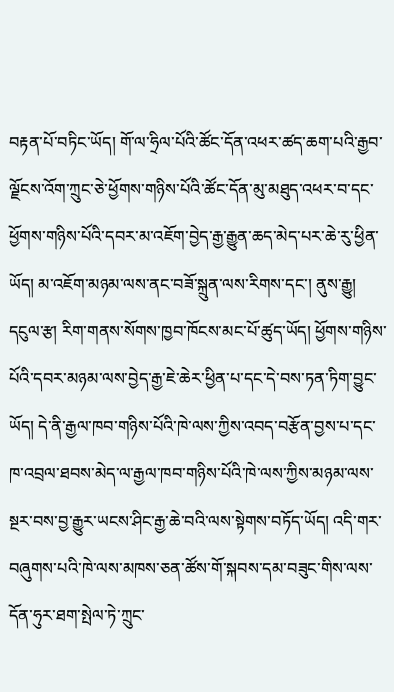བརྟན་པོ་བཏིང་ཡོད། གོ་ལ་ཧྲིལ་པོའི་ཚོང་དོན་འཕར་ཚད་ཆག་པའི་རྒྱབ་ལྗོངས་འོག་ཀྲུང་ཅེ་ཕྱོགས་གཉིས་པོའི་ཚོང་དོན་མུ་མཐུད་འཕར་བ་དང་ཕྱོགས་གཉིས་པོའི་དབར་མ་འཇོག་བྱེད་རྒྱ་རྒྱུན་ཆད་མེད་པར་ཆེ་རུ་ཕྱིན་ཡོད། མ་འཇོག་མཉམ་ལས་ནང་བཟོ་སྐྲུན་ལས་རིགས་དང་། ནུས་རྒྱུ། དངུལ་རྩ། རིག་གནས་སོགས་ཁྱབ་ཁོངས་མང་པོ་ཚུད་ཡོད། ཕྱོགས་གཉིས་པོའི་དབར་མཉམ་ལས་བྱེད་རྒྱ་ཇེ་ཆེར་ཕྱིན་པ་དང་དེ་བས་ཏན་ཏིག་བྱུང་ཡོད། དེ་ནི་རྒྱལ་ཁབ་གཉིས་པོའི་ཁེ་ལས་ཀྱིས་འབད་བརྩོན་བྱས་པ་དང་ཁ་འབྲལ་ཐབས་མེད་ལ་རྒྱལ་ཁབ་གཉིས་པོའི་ཁེ་ལས་ཀྱིས་མཉམ་ལས་སྔར་བས་བྱ་རྒྱུར་ཡངས་ཤིང་རྒྱ་ཆེ་བའི་ལས་སྟེགས་བཏོད་ཡོད། འདི་གར་བཞུགས་པའི་ཁེ་ལས་མཁས་ཅན་ཚོས་གོ་སྐབས་དམ་བཟུང་གིས་ལས་དོན་ཧུར་ཐག་སྤེལ་ཏེ་ཀྲུང་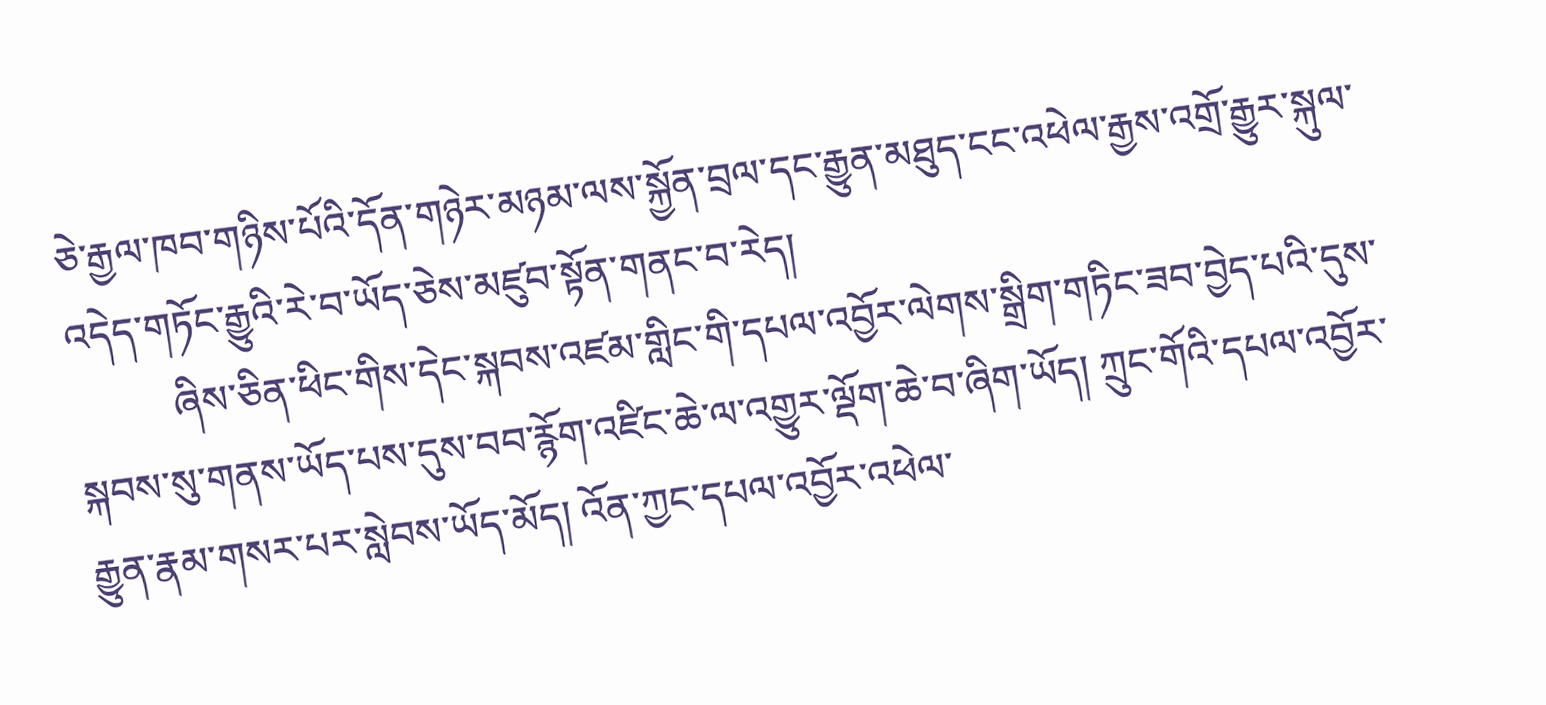ཅེ་རྒྱལ་ཁབ་གཉིས་པོའི་དོན་གཉེར་མཉམ་ལས་སྐྱོན་བྲལ་དང་རྒྱུན་མཐུད་ངང་འཕེལ་རྒྱས་འགྲོ་རྒྱུར་སྐུལ་འདེད་གཏོང་རྒྱུའི་རེ་བ་ཡོད་ཅེས་མཛུབ་སྟོན་གནང་བ་རེད།
          ཞིས་ཅིན་ཕིང་གིས་དེང་སྐབས་འཛམ་གླིང་གི་དཔལ་འབྱོར་ལེགས་སྒྲིག་གཏིང་ཟབ་བྱེད་པའི་དུས་སྐབས་སུ་གནས་ཡོད་པས་དུས་བབ་རྙོག་འཛིང་ཆེ་ལ་འགྱུར་ལྡོག་ཆེ་བ་ཞིག་ཡོད། ཀྲུང་གོའི་དཔལ་འབྱོར་རྒྱུན་རྣམ་གསར་པར་སླེབས་ཡོད་མོད། འོན་ཀྱང་དཔལ་འབྱོར་འཕེལ་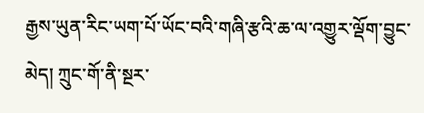རྒྱས་ཡུན་རིང་ཡག་པོ་ཡོང་བའི་གཞི་རྩའི་ཆ་ལ་འགྱུར་ལྡོག་བྱུང་མེད། ཀྲུང་གོ་ནི་སྔར་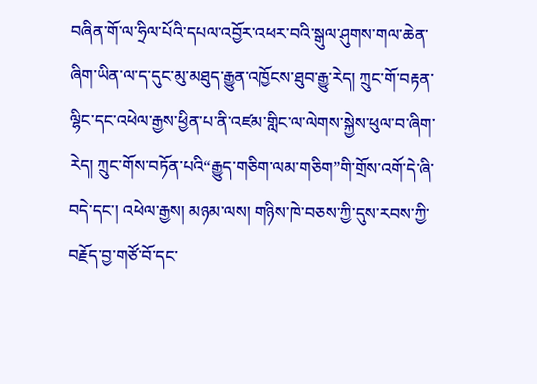བཞིན་གོ་ལ་ཧྲིལ་པོའི་དཔལ་འབྱོར་འཕར་བའི་སྒུལ་ཤུགས་གལ་ཆེན་ཞིག་ཡིན་ལ་ད་དུང་མུ་མཐུད་རྒྱུན་འཁྱོངས་ཐུབ་རྒྱུ་རེད། ཀྲུང་གོ་བརྟན་ལྷིང་དང་འཕེལ་རྒྱས་ཕྱིན་པ་ནི་འཛམ་གླིང་ལ་ལེགས་སྐྱེས་ཕུལ་བ་ཞིག་རེད། ཀྲུང་གོས་བཏོན་པའི“རྒྱུད་གཅིག་ལམ་གཅིག”གི་གྲོས་འགོ་དེ་ཞི་བདེ་དང་། འཕེལ་རྒྱས། མཉམ་ལས། གཉིས་ཁེ་བཅས་ཀྱི་དུས་རབས་ཀྱི་བརྗོད་བྱ་གཙོ་བོ་དང་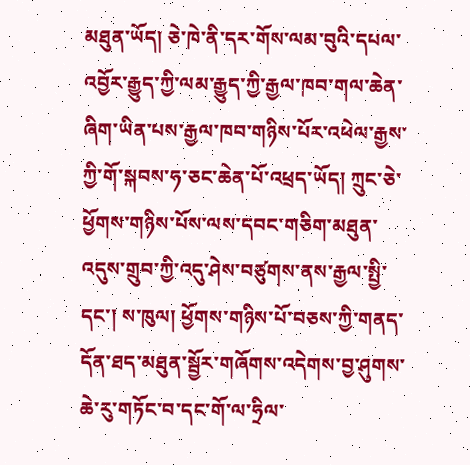མཐུན་ཡོད། ཅེ་ཁེ་ནི་དར་གོས་ལམ་བུའི་དཔལ་འབྱོར་རྒྱུད་ཀྱི་ལམ་རྒྱུད་ཀྱི་རྒྱལ་ཁབ་གལ་ཆེན་ཞིག་ཡིན་པས་རྒྱལ་ཁབ་གཉིས་པོར་འཕེལ་རྒྱས་ཀྱི་གོ་སྐབས་ཧ་ཅང་ཆེན་པོ་འཕྲད་ཡོད། ཀྲུང་ཅེ་ཕྱོགས་གཉིས་པོས་ལས་དབང་གཅིག་མཐུན་འདུས་གྲུབ་ཀྱི་འདུ་ཤེས་བཙུགས་ནས་རྒྱལ་སྤྱི་དང་། ས་ཁུལ། ཕྱོགས་གཉིས་པོ་བཅས་ཀྱི་གནད་དོན་ཐད་མཐུན་སྦྱོར་གཞོགས་འདེགས་བྱ་ཤུགས་ཆེ་རུ་གཏོང་བ་དང་གོ་ལ་ཧྲིལ་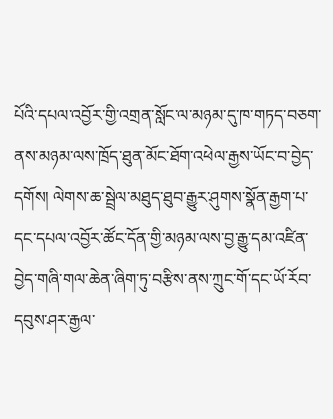པོའི་དཔལ་འབྱོར་གྱི་འགྲན་སློང་ལ་མཉམ་དུ་ཁ་གཏད་བཅག་ནས་མཉམ་ལས་ཁྲོད་ཐུན་མོང་ཐོག་འཕེལ་རྒྱས་ཡོང་བ་བྱེད་དགོས། ལེགས་ཆ་སྦྲེལ་མཐུད་ཐུབ་རྒྱུར་ཤུགས་སྣོན་རྒྱག་པ་དང་དཔལ་འབྱོར་ཚོང་དོན་གྱི་མཉམ་ལས་བྱ་རྒྱུ་དམ་འཛིན་བྱེད་གཞི་གལ་ཆེན་ཞིག་ཏུ་བརྩིས་ནས་ཀྲུང་གོ་དང་ཡོ་རོབ་དབུས་ཤར་རྒྱལ་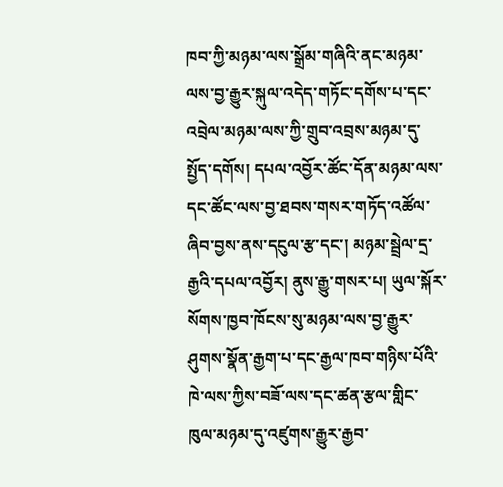ཁབ་ཀྱི་མཉམ་ལས་སྒྲོམ་གཞིའི་ནང་མཉམ་ལས་བྱ་རྒྱུར་སྐུལ་འདེད་གཏོང་དགོས་པ་དང་འབྲེལ་མཉམ་ལས་ཀྱི་གྲུབ་འབྲས་མཉམ་དུ་སྤྱོད་དགོས། དཔལ་འབྱོར་ཚོང་དོན་མཉམ་ལས་དང་ཚོང་ལས་བྱ་ཐབས་གསར་གཏོད་འཚོལ་ཞིབ་བྱས་ནས་དངུལ་རྩ་དང་། མཉམ་སྦྲེལ་དྲ་རྒྱའི་དཔལ་འབྱོར། ནུས་རྒྱུ་གསར་པ། ཡུལ་སྐོར་སོགས་ཁྱབ་ཁོངས་སུ་མཉམ་ལས་བྱ་རྒྱུར་ཤུགས་སྣོན་རྒྱག་པ་དང་རྒྱལ་ཁབ་གཉིས་པོའི་ཁེ་ལས་ཀྱིས་བཟོ་ལས་དང་ཚན་རྩལ་གླིང་ཁུལ་མཉམ་དུ་འཛུགས་རྒྱུར་རྒྱབ་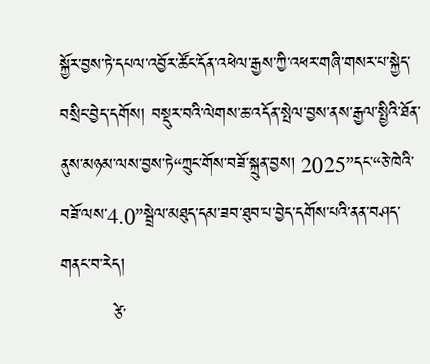སྐྱོར་བྱས་ཏེ་དཔལ་འབྱོར་ཚོང་དོན་འཕེལ་རྒྱས་ཀྱི་འཕར་གཞི་གསར་པ་སྐྱེད་བསྲིང་བྱེད་དགོས། བསྡུར་བའི་ལེགས་ཆ་འདོན་སྤེལ་བྱས་ནས་རྒྱལ་སྤྱིའི་ཐོན་ནུས་མཉམ་ལས་བྱས་ཏེ“ཀྲུང་གོས་བཟོ་སྐྲུན་བྱས། 2025”དང་“ཅེ་ཁེའི་བཟོ་ལས་4.0”སྦྲེལ་མཐུད་དམ་ཟབ་ཐུབ་པ་བྱེད་དགོས་པའི་ནན་བཤད་གནང་བ་རེད།
         ཙེ་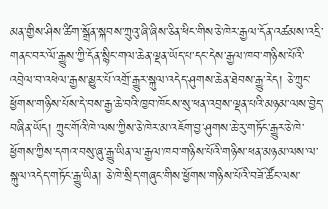མན་གྱིས་ཤིས་ཚིག་སྒྲོན་སྐབས་ཀྲུའུ་ཞི་ཞིས་ཅིན་ཕིང་གིས་ཅེ་ཁེར་རྒྱལ་དོན་འཚམས་འདྲི་གནང་བར་ལོ་རྒྱུས་ཀྱི་དོན་སྙིང་གལ་ཆེན་ལྡན་ཡོད་པ་དང་དེས་རྒྱལ་ཁབ་གཉིས་པོའི་འབྲེལ་བ་འཕེལ་རྒྱས་མྱུར་པོ་འགྲོ་རྒྱུར་སྐུལ་འདེད་ཤུགས་ཆེན་ཐེབས་རྒྱུ་རེད། ཅེ་ཀྲུང་ཕྱོགས་གཉིས་པོས་དེ་བས་རྒྱ་ཆེ་བའི་ཁྱབ་ཁོངས་སུ་ཕན་འབྲས་ལྡན་པའི་མཉམ་ལས་བྱེད་བཞིན་ཡོད། ཀྲུང་གོའི་ཁེ་ལས་ཀྱིས་ཅེ་ཁེར་མ་འཇོག་བྱ་ཤུགས་ཆེ་རུ་གཏོང་རྒྱུར་ཅེ་ཁེ་ཕྱོགས་ཀྱིས་དགའ་བསུ་ཞུ་རྒྱུ་ཡིན་ལ་རྒྱལ་ཁབ་གཉིས་པོའི་གཉིས་ཕན་མཉམ་ལས་ལ་སྐུལ་འདེད་གཏོང་རྒྱུ་ཡིན། ཅེ་ཁེ་སྲིད་གཞུང་གིས་ཕྱོགས་གཉིས་པོའི་བཟོ་ཚོང་ལས་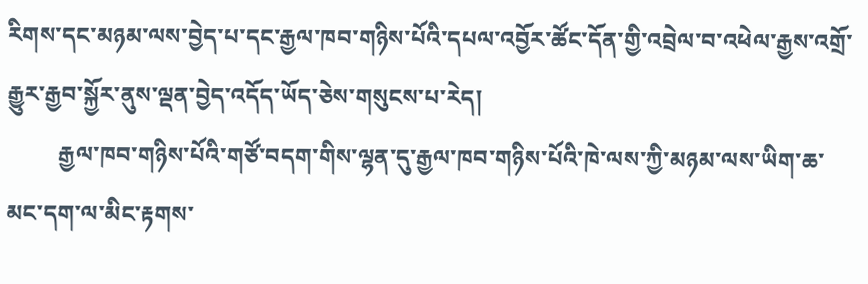རིགས་དང་མཉམ་ལས་བྱེད་པ་དང་རྒྱལ་ཁབ་གཉིས་པོའི་དཔལ་འབྱོར་ཚོང་དོན་གྱི་འབྲེལ་བ་འཕེལ་རྒྱས་འགྲོ་རྒྱུར་རྒྱབ་སྐྱོར་ནུས་ལྡན་བྱེད་འདོད་ཡོད་ཅེས་གསུངས་པ་རེད།
         རྒྱལ་ཁབ་གཉིས་པོའི་གཙོ་བདག་གིས་ལྷན་དུ་རྒྱལ་ཁབ་གཉིས་པོའི་ཁེ་ལས་ཀྱི་མཉམ་ལས་ཡིག་ཆ་མང་དག་ལ་མིང་རྟགས་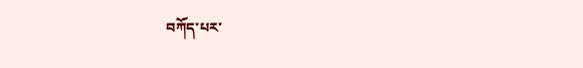བཀོད་པར་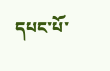དཔང་པོ་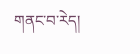གནང་བ་རེད།